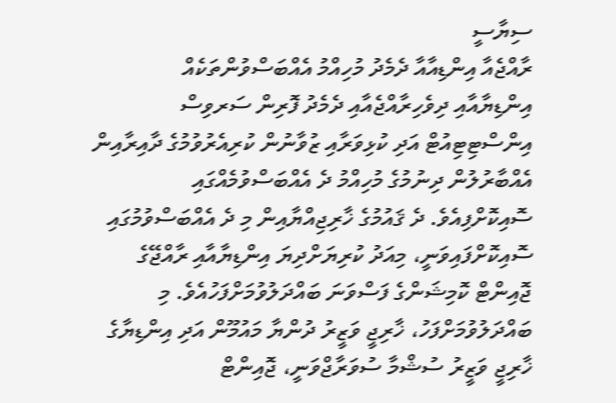ސިޔާސީ
ރާއްޖެއާ އިންޑިއާއާ ދެމެދު މުހިއްމު އެއްބަސްވުންތަކެއް
އިންޑިޔާއާއި ދިވެހިރާއްޖެއާއި ދެމެދު ފޮރިން ސަރވިސް އިންސްޓިޓިއުޓް އަދި ކުޅިވަރާއި ޒުވާނުން ކުރިއެރުވުމުގެ ދާއިރާއިން އެއްބާރުލުން ދިނުމުގެ މުހިއްމު ދެ އެއްބަސްވުމެއްގައި ސޮއިކޮށްފިއެވެ. ދެ ޤައުމުގެ ޚާރިޖިއްޔާއިން މި ދެ އެއްބަސްވުމުގައި ސޮއިކޮށްފައިވަނީ، މިއަދު ކުރިޔަށްދިޔަ އިންޑިޔާއާއި ރާއްޖޭގެ ޖޮއިންޓް ކޮމިޝަންގެ ފަސްވަނަ ބައްދަލުވުމަށްފަހުއެވެ. މި ބައްދަލުވުމަށްފަހު، ޚާރިޖީ ވަޒީރު ދުންޔާ މައުމޫން އަދި އިންޑިޔާގެ ޚާރިޖީ ވަޒީރު ސުޝްމާ ސުވަރާޖްވަނީ، ޖޮއިންޓް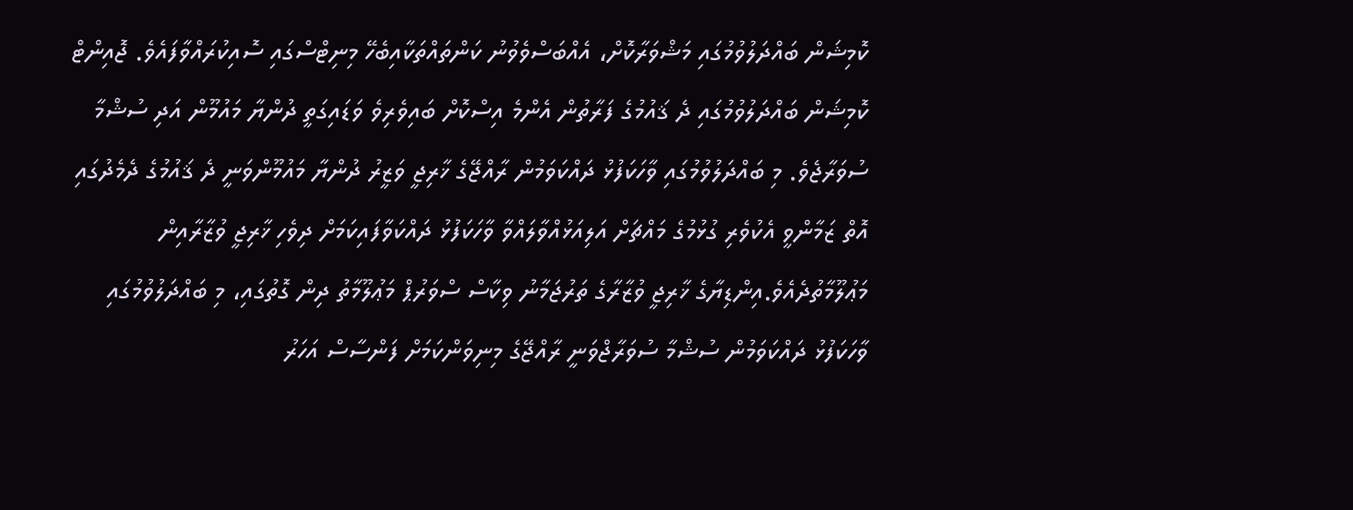ކޮމިޝަން ބައްދަލުވުމުގައި މަޝްވަރާކޮށް، އެއްބަސްވެވުނު ކަންތައްތަކާއިބެހޭ މިނިޓްސްގައި ސޮއިކުރައްވާފައެވެ. ޖޮއިންޓް ކޮމިޝަން ބައްދަލުވުމުގައި ދެ ޤައުމުގެ ފަރާތުން އެންމެ އިސްކޮށް ބައިވެރިވެ ވަޑައިގަތީ ދުންޔާ މައުމޫން އަދި ސުޝްމާ ސުވަރާޖެވެ. މި ބައްދަލުވުމުގައި ވާހަކަފުޅު ދައްކަވަމުން ރާއްޖޭގެ ޚާރިޖީ ވަޒީރު ދުންޔާ މައުމޫންވަނީ ދެ ޤައުމުގެ ދެމެދުގައި އޮތް ޒަމާންވީ އެކުވެރި ގުޅުމުގެ މައްޗަށް އަލިއަޅުއްވާލައްވާ ވާހަކަފުޅު ދައްކަވާފައިކަމަށް ދިވެހި ޚާރިޖީ ވުޒާރާއިން މަޢުލޫމާތުދެއެވެ.އިންޑިޔާގެ ޚާރިޖީ ވުޒާރާގެ ތަރުޖަމާނު ވިކާސް ސްވަރުޕް މަޢުލޫމާތު ދިން ގޮތުގައި، މި ބައްދަލުވުމުގައި ވާހަކަފުޅު ދައްކަވަމުން ސުޝްމާ ސުވަރާޖްވަނީ ރާއްޖޭގެ މިނިވަންކަމަށް ފަންސާސް އަހަރު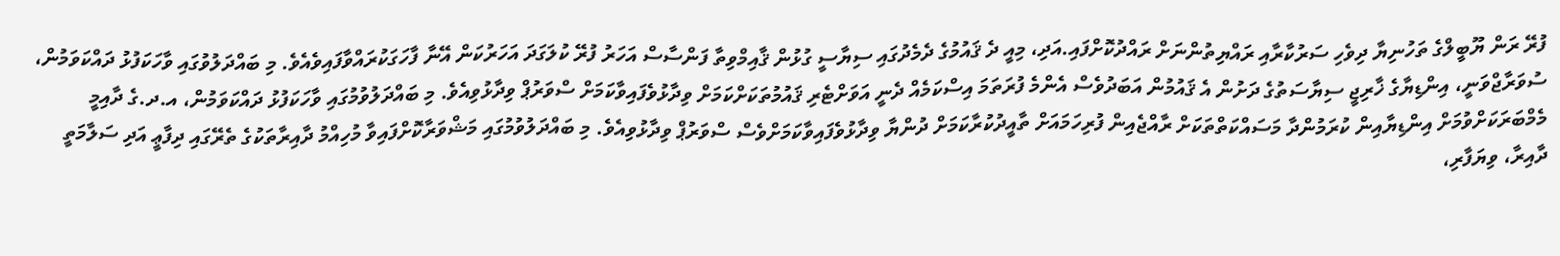ފުރޭ ރަން ޔޫބީލްގެ ތަހުނިޔާ ދިވެހި ސަރުކާރާއި ރައްޔިތުންނަށް ރައްދުކޮށްފައި.އަދި، މިއީ ދެ ޤައުމުގެ ދެމެދުގައި ސިޔާސީ ގުޅުން ޤާއިމްވިތާ ފަންސާސް އަހަރު ފުރޭ ކުލަގަދަ އަހަރުކަން އޭނާ ފާހަގަކުރައްވާފައިވެއެވެ. މި ބައްދަލުވުގައި ވާހަކަފުޅު ދައްކަވަމުން، ސުވަރާޖްވަނީ، އިންޑިޔާގެ ޚާރިޖީ ސިޔާސަތުގެ ދަށުން އެ ޤައުމުން އަބަދުވެސް އެންމެ ފުރަތަމަ އިސްކަމެއް ދެނީ އަވަށްޓެރި ޤައުމުތަކަށްކަމަށް ވިދާޅުވެފައިވާކަމަށް ސްވަރުޕް ވިދާޅުވިއެވެ. މި ބައްދަލުވުމުގައި ވާހަކަފުޅު ދައްކަވަމުން، އ.ދ.ގެ ދާއިމީ މެމްބަރަކަށްވުމަށް އިންޑިޔާއިން ކުރަމުންދާ މަސައްކަތްތަކަށް ރާއްޖެއިން ފުރިހަމައަށް ތާއީދުކުރާކަމަށް ދުންޔާ ވިދާޅުވެފައިވާކަމަށްވެސް ސްވަރުޕް ވިދާޅުވިއެވެ. މި ބައްދަލުވުމުގައި މަޝްވަރާކޮށްފައިވާ މުހިއްމު ދާއިރާތަކުގެ ތެރޭގައި ދިފާޢީ އަދި ސަލާމަތީ ދާއިރާ، ވިޔަފާރި،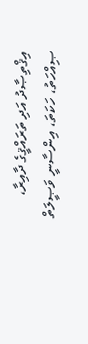އިޤްތިޞާދު އަދި ތަރައްޤީގެ ދާއިރާ، ޞިއްހަތު، ހަކަތަ، އިންސާނީ ވަޞީލަތް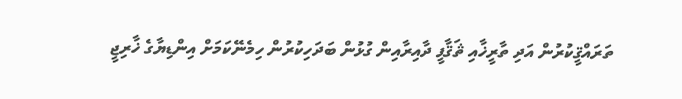ތަރައްޤީކުރުން އަދި ތާރީޚާއި ޘަޤާފީ ދާއިރާއިން ގުޅުން ބަދަހިކުރުން ހިމެނޭކަމަށް އިންޑިޔާގެ ޚާރިޖީ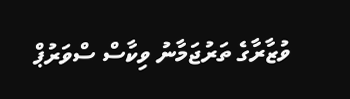ވުޒާރާގެ ތަރުޖަމާނު ވިކާސް ސްވަރުޕް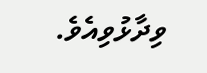ވިދާޅުވިއެވެ.